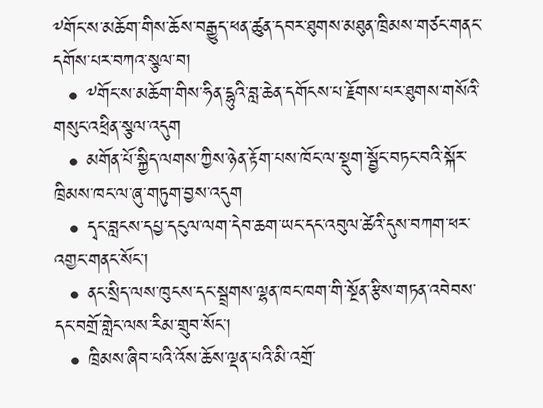༸གོང་ས་མཆོག་གིས་ཆོས་བརྒྱུད་ཕན་ཚུན་དབར་ཐུགས་མཐུན་ཁྲིམས་གཙང་གནང་དགོས་པར་བཀའ་སྩལ་བ།
  • ༸གོང་ས་མཆོག་གིས་ཧིན་དྷུའི་བླ་ཆེན་དགོངས་པ་རྗོགས་པར་ཐུགས་གསོའི་གསུང་འཕྲིན་སྩལ་འདུག
  • མགོན་པོ་སྐྱིད་ལགས་ཀྱིས་ཉེན་རྟོག་པས་ཁོང་ལ་སྡུག་སྦྱོང་བཏང་བའི་སྐོར་ཁྲིམས་ཁང་ལ་ཞུ་གཏུག་བྱས་འདུག
  • དྭང་བླངས་དཔྱ་དངུལ་ལག་དེབ་ཆག་ཡང་དང་འབུལ་ཚེའི་དུས་བཀག་ཕར་འགྱང་གནང་སོང་།
  • ནང་སྲིད་ལས་ཁུངས་དང་སྦྲགས་ལྷན་ཁང་ཁག་གི་སྔོན་རྩིས་གཏན་འབེབས་དང་བགྲོ་གླེང་ལས་རིམ་གྲུབ་སོང་།
  • ཁྲིམས་ཞིབ་པའི་འོས་ཆོས་ལྡན་པའི་མི་འགྲོ་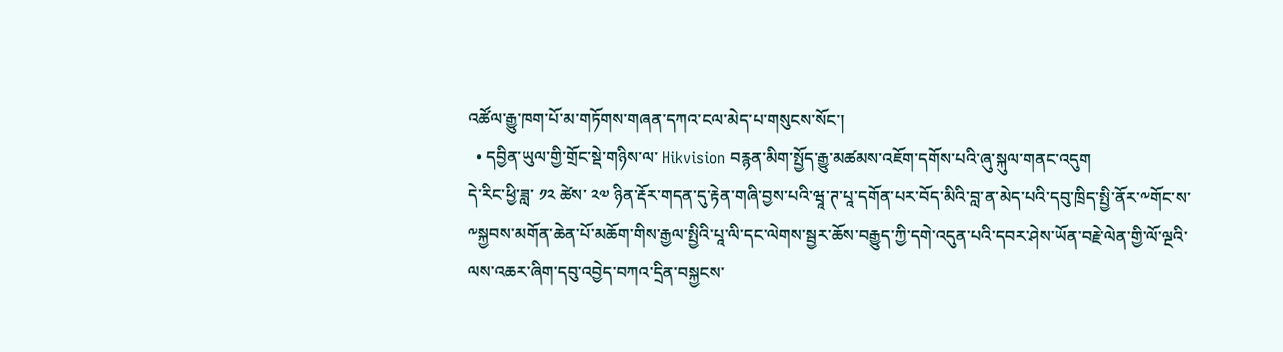འཚོལ་རྒྱུ་ཁག་པོ་མ་གཏོགས་གཞན་དཀའ་ངལ་མེད་པ་གསུངས་སོང་།
  • དབྱིན་ཡུལ་གྱི་གྲོང་སྡེ་གཉིས་ལ་ Hikvision བརྙན་མིག་སྤྱོད་རྒྱུ་མཚམས་འཇོག་དགོས་པའི་ཞུ་སྐུལ་གནང་འདུག
དེ་རིང་ཕྱི་ཟླ་ ༡༢ ཚེས་ ༢༧ ཉིན་རྡོར་གདན་དུ་རྟེན་གཞི་བྱས་པའི་ཝཱ་ཊ་པཱ་དགོན་པར་བོད་མིའི་བླ་ན་མེད་པའི་དབུ་ཁྲིད་སྤྱི་ནོར་༸གོང་ས་༸སྐྱབས་མགོན་ཆེན་པོ་མཆོག་གིས་རྒྱལ་སྤྱིའི་པཱ་ལི་དང་ལེགས་སྦྱར་ཆོས་བརྒྱུད་ཀྱི་དགེ་འདུན་པའི་དབར་ཤེས་ཡོན་བརྗེ་ལེན་གྱི་ལོ་ལྔའི་ལས་འཆར་ཞིག་དབུ་འབྱེད་བཀའ་དྲིན་བསྐྱངས་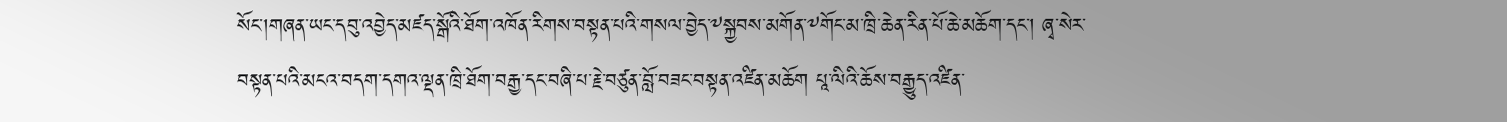སོང་།གཞན་ཡང་དབུ་འབྱེད་མཛད་སྒོའི་ཐོག་འཁོན་རིགས་བསྟན་པའི་གསལ་བྱེད་༸སྐྱབས་མགོན་༸གོང་མ་ཁྲི་ཆེན་རིན་པོ་ཆེ་མཆོག་དང་། ཞྭ་སེར་བསྟན་པའི་མངའ་བདག་དགའ་ལྡན་ཁྲི་ཐོག་བརྒྱ་དང་བཞི་པ་རྗེ་བཙུན་བློ་བཟང་བསྟན་འཛིན་མཆོག པཱ་ལིའི་ཆོས་བརྒྱུད་འཛིན་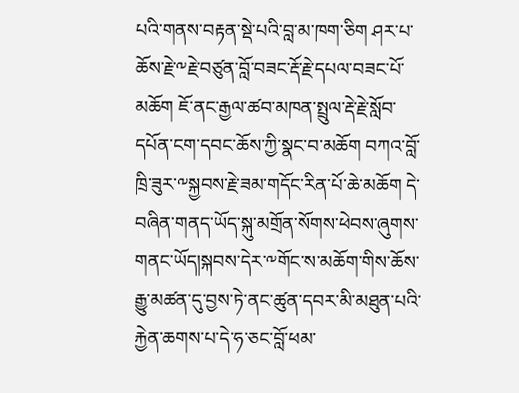པའི་གནས་བརྟན་སྡེ་པའི་བླ་མ་ཁག་ཅིག ཤར་པ་ཆོས་རྗེ་༸རྗེ་བཙུན་བློ་བཟང་རྡོ་རྗེ་དཔལ་བཟང་པོ་མཆོག ཇོ་ནང་རྒྱལ་ཚབ་མཁན་སྤྲུལ་རྡེ་རྗེ་སློབ་དཔོན་ངག་དབང་ཆོས་ཀྱི་སྣང་བ་མཆོག བཀའ་བློ་ཁྲི་ཟུར་༸སྐྱབས་རྗེ་ཟམ་གདོང་རིན་པོ་ཆེ་མཆོག དེ་བཞིན་གནད་ཡོད་སྐུ་མགྲོན་སོགས་ཕེབས་ཞུགས་གནང་ཡོད།སྐབས་དེར་༸གོང་ས་མཆོག་གིས་ཆོས་རྒྱུ་མཚན་དུ་བྱས་ཏེ་ནང་ཚུན་དབར་མི་མཐུན་པའི་རྐྱེན་ཆགས་པ་དེ་ཧ་ཅང་བློ་ཕམ་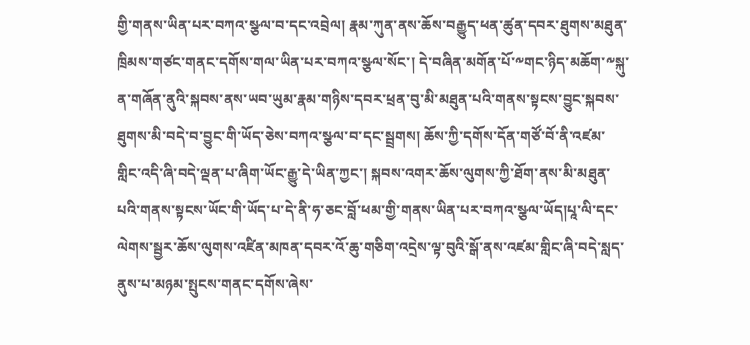གྱི་གནས་ཡིན་པར་བཀའ་སྩལ་བ་དང་འབྲེལ། རྣམ་ཀུན་ནས་ཆོས་བརྒྱུད་ཕན་ཚུན་དབར་ཐུགས་མཐུན་ཁྲིམས་གཙང་གནང་དགོས་གལ་ཡིན་པར་བཀའ་སྩལ་སོང་། དེ་བཞིན་མགོན་པོ་༸གང་ཉིད་མཆོག་༸སྐུ་ན་གཞོན་ནུའི་སྐབས་ནས་ཡབ་ཡུམ་རྣམ་གཉིས་དབར་ཕྲན་བུ་མི་མཐུན་པའི་གནས་སྟངས་བྱུང་སྐབས་ཐུགས་མི་བདེ་བ་བྱུང་གི་ཡོད་ཅེས་བཀའ་སྩལ་བ་དང་སྦྲགས། ཆོས་ཀྱི་དགོས་དོན་གཙོ་བོ་ནི་འཛམ་གླིང་འདི་ཞི་བདེ་ལྡན་པ་ཞིག་ཡོང་རྒྱུ་དེ་ཡིན་ཀྱང་། སྐབས་འགར་ཆོས་ལུགས་ཀྱི་ཐོག་ནས་མི་མཐུན་པའི་གནས་སྟངས་ཡོང་གི་ཡོད་པ་དེ་ནི་ཧ་ཅང་བློ་ཕམ་གྱི་གནས་ཡིན་པར་བཀའ་སྩལ་ཡོད།པཱ་ལི་དང་ལེགས་སྦྱར་ཆོས་ལུགས་འཛིན་མཁན་དབར་འོ་ཆུ་གཅིག་འདྲེས་ལྟ་བུའི་སྒོ་ནས་འཛམ་གླིང་ཞི་བདེ་སླད་ནུས་པ་མཉམ་སྤུངས་གནང་དགོས་ཞེས་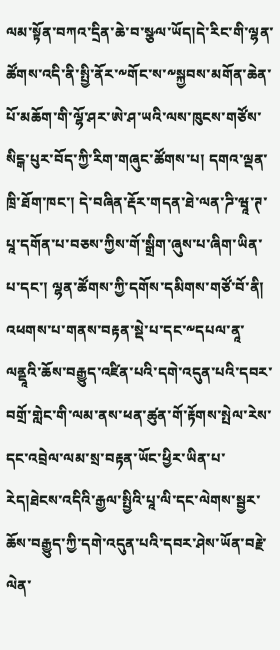ལམ་སྟོན་བཀའ་དྲིན་ཆེ་བ་སྩལ་ཡོད།དེ་རིང་གི་ལྷན་ཚོགས་འདི་ནི་སྤྱི་ནོར་༸གོང་ས་༸སྐྱབས་མགོན་ཆེན་པོ་མཆོག་གི་ལྷོ་ཤར་ཨེ་ཤ་ཡའི་ལས་ཁུངས་གཙོས་སིངྒ་པུར་བོད་ཀྱི་རིག་གཞུང་ཚོགས་པ། དགའ་ལྡན་ཁྲི་ཐོག་ཁང་། དེ་བཞིན་རྡོར་གདན་ཐེ་ལན་ཌི་ཝཱ་ཊ་པཱ་དགོན་པ་བཅས་ཀྱིས་གོ་སྒྲིག་ཞུས་པ་ཞིག་ཡིན་པ་དང་། ལྷན་ཚོགས་ཀྱི་དགོས་དམིགས་གཙོ་བོ་ནི། འཕགས་པ་གནས་བརྟན་སྡེ་པ་དང་༸དཔལ་ནཱ་ལནྡཱའི་ཆོས་བརྒྱུད་འཛིན་པའི་དགེ་འདུན་པའི་དབར་བགྲོ་གླེང་གི་ལམ་ནས་ཕན་ཚུན་གོ་རྟོགས་སྤེལ་རེས་དང་འབྲེལ་ལམ་སྲ་བརྟན་ཡོང་ཕྱིར་ཡིན་པ་རེད།ཐེངས་འདིའི་རྒྱལ་སྤྱིའི་པཱ་ལི་དང་ལེགས་སྦྱར་ཆོས་བརྒྱུད་ཀྱི་དགེ་འདུན་པའི་དབར་ཤེས་ཡོན་བརྗེ་ལེན་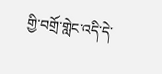གྱི་བགྲོ་གླེང་འདི་དེ་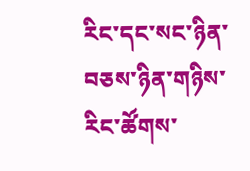རིང་དང་སང་ཉིན་བཅས་ཉིན་གཉིས་རིང་ཚོགས་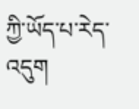ཀྱི་ཡོད་པ་རེད་འདུག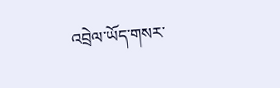འབྲེལ་ཡོད་གསར་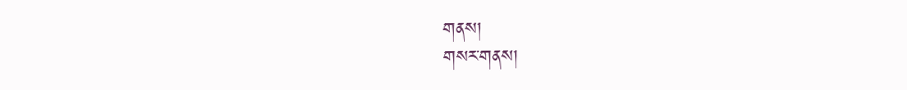གནས།
གསར་གནས།